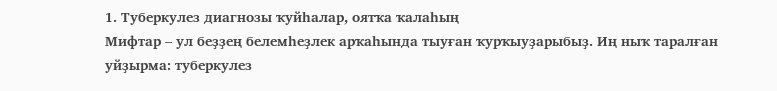1. Туберкулез диагнозы ҡуйһалар, оятҡа ҡалаһың
Мифтар – ул беҙҙең белемһеҙлек арҡаһында тыуған ҡурҡыуҙарыбыҙ. Иң ныҡ таралған уйҙырма: туберкулез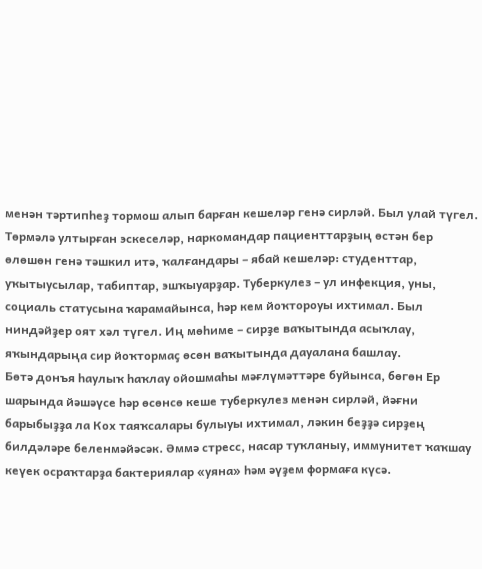менән тәртипһеҙ тормош алып барған кешеләр генә сирләй. Был улай түгел. Төрмәлә ултырған эскеселәр, наркомандар пациенттарҙың өстән бер өлөшөн генә тәшкил итә, ҡалғандары – ябай кешеләр: студенттар, уҡытыусылар, табиптар, эшҡыуарҙар. Туберкулез – ул инфекция, уны, социаль статусына ҡарамайынса, һәр кем йоҡтороуы ихтимал. Был ниндәйҙер оят хәл түгел. Иң мөһиме – сирҙе ваҡытында асыҡлау, яҡындарыңа сир йоҡтормаҫ өсөн ваҡытында дауалана башлау.
Бөтә донъя һаулыҡ һаҡлау ойошмаһы мәғлүмәттәре буйынса, бөгөн Ер шарында йәшәүсе һәр өсөнсө кеше туберкулез менән сирләй, йәғни барыбыҙҙа ла Кох таяҡсалары булыуы ихтимал, ләкин беҙҙә сирҙең билдәләре беленмәйәсәк. Әммә стресс, насар туҡланыу, иммунитет ҡаҡшау кеүек осраҡтарҙа бактериялар «уяна» һәм әүҙем формаға күсә.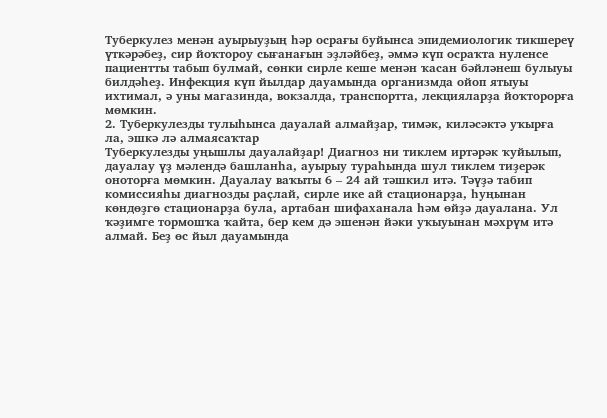Туберкулез менән ауырыуҙың һәр осрағы буйынса эпидемиологик тикшереү үткәрәбеҙ, сир йоҡтороу сығанағын эҙләйбеҙ, әммә күп осраҡта нуленсе пациентты табып булмай, сөнки сирле кеше менән ҡасан бәйләнеш булыуы билдәһеҙ. Инфекция күп йылдар дауамында организмда ойоп ятыуы ихтимал, ә уны магазинда, вокзалда, транспортта, лекцияларҙа йоҡторорға мөмкин.
2. Туберкулезды тулыһынса дауалай алмайҙар, тимәк, киләсәктә уҡырға ла, эшкә лә алмаясаҡтар
Туберкулезды уңышлы дауалайҙар! Диагноз ни тиклем иртәрәк ҡуйылып, дауалау үҙ мәлендә башланһа, ауырыу тураһында шул тиклем тиҙерәк оноторға мөмкин. Дауалау ваҡыты 6 – 24 ай тәшкил итә. Тәүҙә табип комиссияһы диагнозды раҫлай, сирле ике ай стационарҙа, һуңынан көндөҙгө стационарҙа була, артабан шифаханала һәм өйҙә дауалана. Ул ҡәҙимге тормошҡа ҡайта, бер кем дә эшенән йәки уҡыуынан мәхрүм итә алмай. Беҙ өс йыл дауамында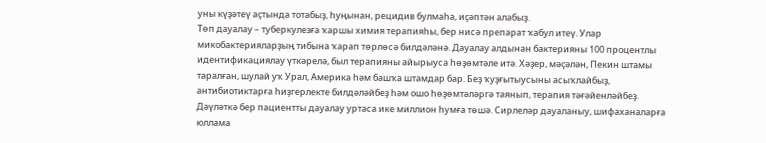уны күҙәтеү аҫтында тотабыҙ, һуңынан, рецидив булмаһа, иҫәптән алабыҙ.
Төп дауалау – туберкулезға ҡаршы химия терапияһы, бер нисә препарат ҡабул итеү. Улар микобактерияларҙың тибына ҡарап төрлөсә билдәләнә. Дауалау алдынан бактерияны 100 процентлы идентификациялау үткәрелә, был терапияны айырыуса һөҙөмтәле итә. Хәҙер, мәҫәлән, Пекин штамы таралған, шулай уҡ Урал, Америка һәм башҡа штамдар бар. Беҙ ҡуҙғытыусыны асыҡлайбыҙ, антибиотиктарға һиҙгерлекте билдәләйбеҙ һәм ошо һөҙөмтәләргә таянып, терапия тәғәйенләйбеҙ.
Дәүләткә бер пациентты дауалау уртаса ике миллион һумға төшә. Сирлеләр дауаланыу, шифаханаларға юллама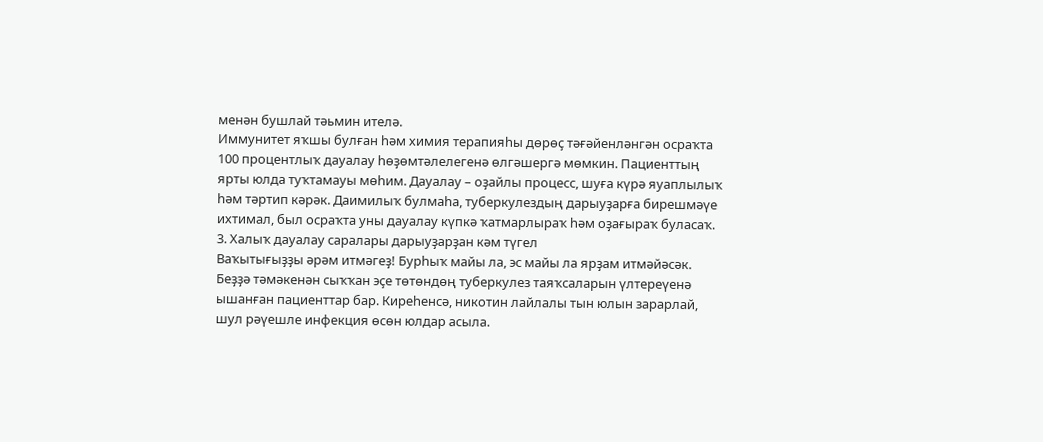менән бушлай тәьмин ителә.
Иммунитет яҡшы булған һәм химия терапияһы дөрөҫ тәғәйенләнгән осраҡта 100 процентлыҡ дауалау һөҙөмтәлелегенә өлгәшергә мөмкин. Пациенттың ярты юлда туҡтамауы мөһим. Дауалау – оҙайлы процесс, шуға күрә яуаплылыҡ һәм тәртип кәрәк. Даимилыҡ булмаһа, туберкулездың дарыуҙарға бирешмәүе ихтимал, был осраҡта уны дауалау күпкә ҡатмарлыраҡ һәм оҙағыраҡ буласаҡ.
3. Халыҡ дауалау саралары дарыуҙарҙан кәм түгел
Ваҡытығыҙҙы әрәм итмәгеҙ! Бурһыҡ майы ла, эс майы ла ярҙам итмәйәсәк. Беҙҙә тәмәкенән сыҡҡан эҫе төтөндөң туберкулез таяҡсаларын үлтереүенә ышанған пациенттар бар. Киреһенсә, никотин лайлалы тын юлын зарарлай, шул рәүешле инфекция өсөн юлдар асыла.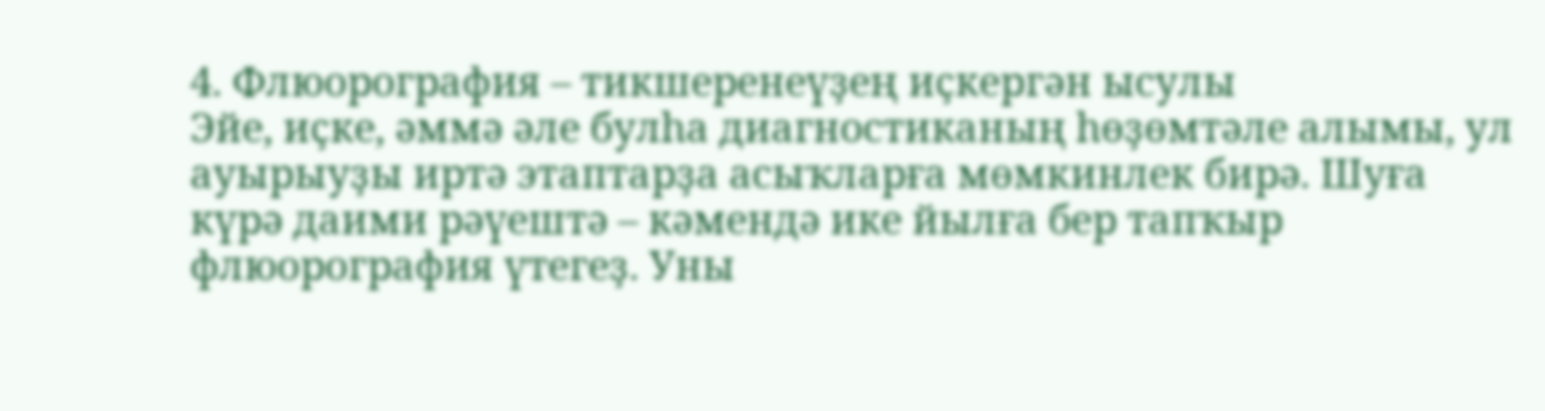4. Флюорография – тикшеренеүҙең иҫкергән ысулы
Эйе, иҫке, әммә әле булһа диагностиканың һөҙөмтәле алымы, ул ауырыуҙы иртә этаптарҙа асыҡларға мөмкинлек бирә. Шуға күрә даими рәүештә – кәмендә ике йылға бер тапҡыр флюорография үтегеҙ. Уны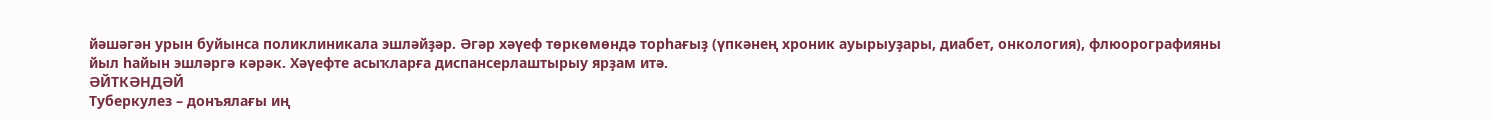йәшәгән урын буйынса поликлиникала эшләйҙәр. Әгәр хәүеф төркөмөндә торһағыҙ (үпкәнең хроник ауырыуҙары, диабет, онкология), флюорографияны йыл һайын эшләргә кәрәк. Хәүефте асыҡларға диспансерлаштырыу ярҙам итә.
ӘЙТКӘНДӘЙ
Туберкулез – донъялағы иң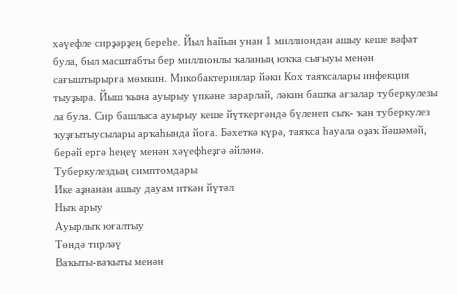хәүефле сирҙәрҙең береһе. Йыл һайын унан 1 миллиондан ашыу кеше вафат була, был масштабты бер миллионлы ҡаланың юҡҡа сығыуы менән сағыштырырға мөмкин. Микобактериялар йәки Кох таяҡсалары инфекция тыуҙыра. Йыш ҡына ауырыу үпкәне зарарлай, ләкин башҡа ағзалар туберкулезы ла була. Сир башлыса ауырыу кеше йүткергәндә бүленеп сыҡ- ҡан туберкулез ҡуҙғытыусылары арҡаһында йоға. Бәхеткә күрә, таяҡса һауала оҙаҡ йәшәмәй, берәй ергә һеңеү менән хәүефһеҙгә әйләнә.
Туберкулездың симптомдары
Ике аҙнанан ашыу дауам иткән йүтәл
Ныҡ арыу
Ауырлыҡ юғалтыу
Төндә тирләү
Ваҡыты-ваҡыты менән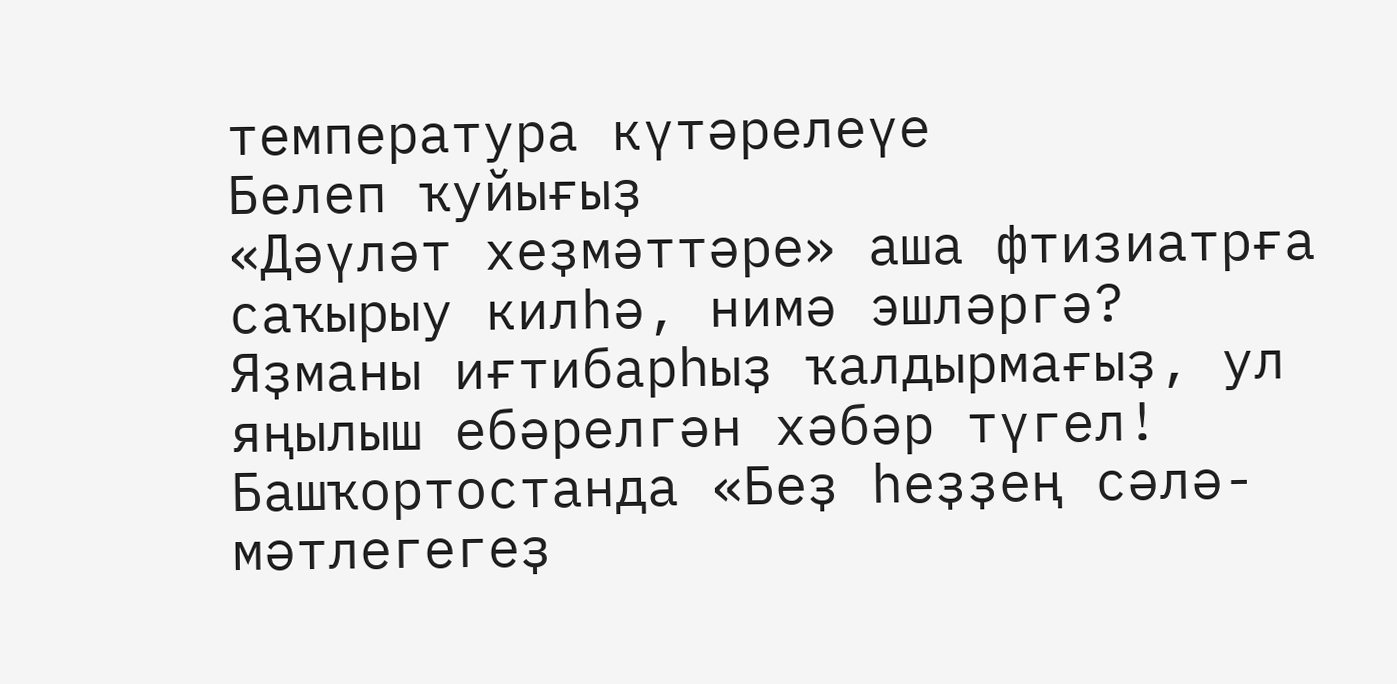температура күтәрелеүе
Белеп ҡуйығыҙ
«Дәүләт хеҙмәттәре» аша фтизиатрға саҡырыу килһә, нимә эшләргә?
Яҙманы иғтибарһыҙ ҡалдырмағыҙ, ул яңылыш ебәрелгән хәбәр түгел! Башҡортостанда «Беҙ һеҙҙең сәлә- мәтлегегеҙ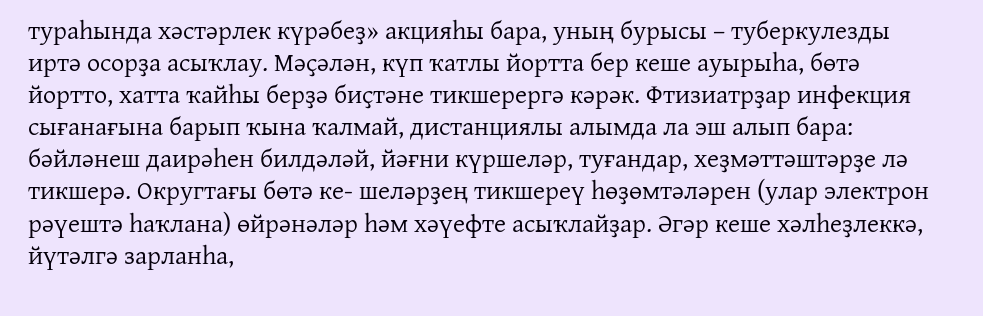тураһында хәстәрлек күрәбеҙ» акцияһы бара, уның бурысы – туберкулезды иртә осорҙа асыҡлау. Мәҫәлән, күп ҡатлы йортта бер кеше ауырыһа, бөтә йортто, хатта ҡайһы берҙә биҫтәне тикшерергә кәрәк. Фтизиатрҙар инфекция сығанағына барып ҡына ҡалмай, дистанциялы алымда ла эш алып бара: бәйләнеш даирәһен билдәләй, йәғни күршеләр, туғандар, хеҙмәттәштәрҙе лә тикшерә. Округтағы бөтә ке- шеләрҙең тикшереү һөҙөмтәләрен (улар электрон рәүештә һаҡлана) өйрәнәләр һәм хәүефте асыҡлайҙар. Әгәр кеше хәлһеҙлеккә, йүтәлгә зарланһа,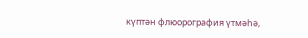күптән флюорография үтмәһә,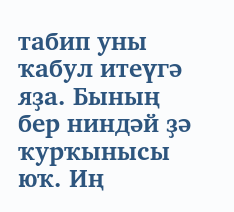табип уны ҡабул итеүгә яҙа. Бының бер ниндәй ҙә ҡурҡынысы юҡ. Иң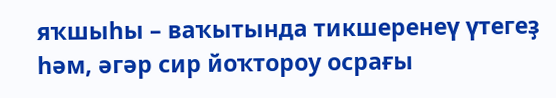яҡшыһы – ваҡытында тикшеренеү үтегеҙ һәм, әгәр сир йоҡтороу осрағы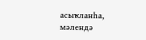асыҡланһа, мәлендә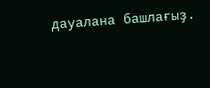дауалана башлағыҙ.